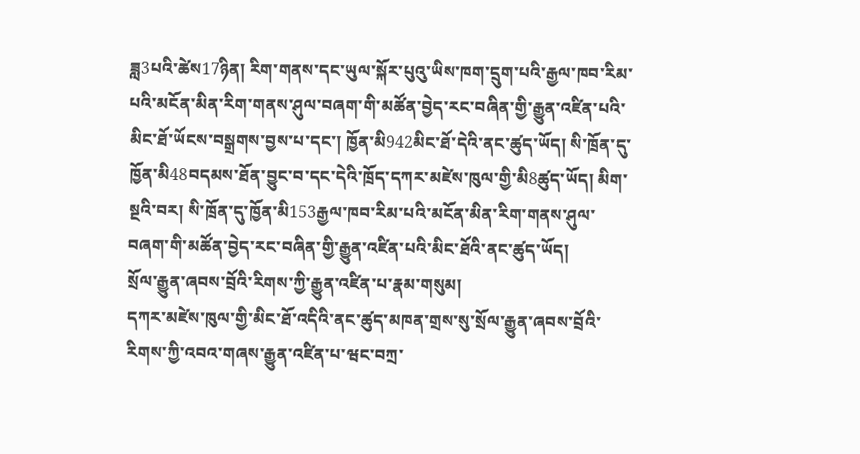ཟླ3པའི་ཚེས17ཉིན། རིག་གནས་དང་ཡུལ་སྐོར་པུའུ་ཡིས་ཁག་དྲུག་པའི་རྒྱལ་ཁབ་རིམ་པའི་མངོན་མིན་རིག་གནས་ཤུལ་བཞག་གི་མཚོན་བྱེད་རང་བཞིན་གྱི་རྒྱུན་འཛིན་པའི་མིང་ཐོ་ཡོངས་བསྒྲགས་བྱས་པ་དང་། ཁྱོན་མི942མིང་ཐོ་དེའི་ནང་ཚུད་ཡོད། སི་ཁྲོན་དུ་ཁྱོན་མི48བདམས་ཐོན་བྱུང་བ་དང་དེའི་ཁྲོད་དཀར་མཛེས་ཁུལ་གྱི་མི8ཚུད་ཡོད། མིག་སྔའི་བར། སི་ཁྲོན་དུ་ཁྱོན་མི153རྒྱལ་ཁབ་རིམ་པའི་མངོན་མིན་རིག་གནས་ཤུལ་བཞག་གི་མཚོན་བྱེད་རང་བཞིན་གྱི་རྒྱུན་འཛིན་པའི་མིང་ཐོའི་ནང་ཚུད་ཡོད།
སྲོལ་རྒྱུན་ཞབས་བྲོའི་རིགས་ཀྱི་རྒྱུན་འཛིན་པ་རྣམ་གསུམ།
དཀར་མཛེས་ཁུལ་གྱི་མིང་ཐོ་འདིའི་ནང་ཚུད་མཁན་གྲས་སུ་སྲོལ་རྒྱུན་ཞབས་བྲོའི་རིགས་ཀྱི་འབའ་གཞས་རྒྱུན་འཛིན་པ་ཝང་བཀྲ་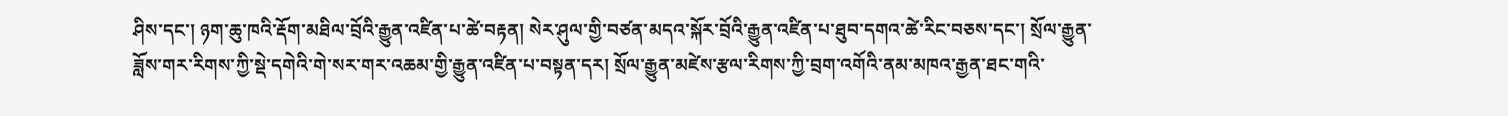ཤིས་དང་། ཉག་ཆུ་ཁའི་རྡོག་མཐིལ་བྲོའི་རྒྱུན་འཛིན་པ་ཚེ་བརྟན། སེར་ཤུལ་གྱི་བཙན་མདའ་སྐོར་བྲོའི་རྒྱུན་འཛིན་པ་ཐུབ་དགའ་ཚེ་རིང་བཅས་དང་། སྲོལ་རྒྱུན་ཟློས་གར་རིགས་ཀྱི་སྡེ་དགེའི་གེ་སར་གར་འཆམ་གྱི་རྒྱུན་འཛིན་པ་བསྟན་དར། སྲོལ་རྒྱུན་མཛེས་རྩལ་རིགས་ཀྱི་བྲག་འགོའི་ནམ་མཁའ་རྒྱན་ཐང་གའི་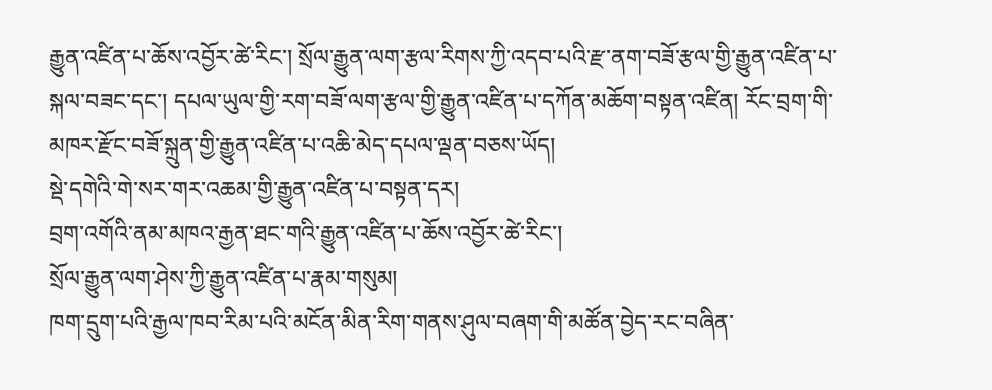རྒྱུན་འཛིན་པ་ཆོས་འབྱོར་ཚེ་རིང་། སྲོལ་རྒྱུན་ལག་རྩལ་རིགས་ཀྱི་འདབ་པའི་རྫ་ནག་བཟོ་རྩལ་གྱི་རྒྱུན་འཛིན་པ་སྐལ་བཟང་དང་། དཔལ་ཡུལ་གྱི་རག་བཟོ་ལག་རྩལ་གྱི་རྒྱུན་འཛིན་པ་དཀོན་མཆོག་བསྟན་འཛིན། རོང་བྲག་གི་མཁར་རྫོང་བཟོ་སྐྲུན་གྱི་རྒྱུན་འཛིན་པ་འཆི་མེད་དཔལ་ལྡན་བཅས་ཡོད།
སྡེ་དགེའི་གེ་སར་གར་འཆམ་གྱི་རྒྱུན་འཛིན་པ་བསྟན་དར།
བྲག་འགོའི་ནམ་མཁའ་རྒྱན་ཐང་གའི་རྒྱུན་འཛིན་པ་ཆོས་འབྱོར་ཚེ་རིང་།
སྲོལ་རྒྱུན་ལག་ཤེས་ཀྱི་རྒྱུན་འཛིན་པ་རྣམ་གསུམ།
ཁག་དྲུག་པའི་རྒྱལ་ཁབ་རིམ་པའི་མངོན་མིན་རིག་གནས་ཤུལ་བཞག་གི་མཚོན་བྱེད་རང་བཞིན་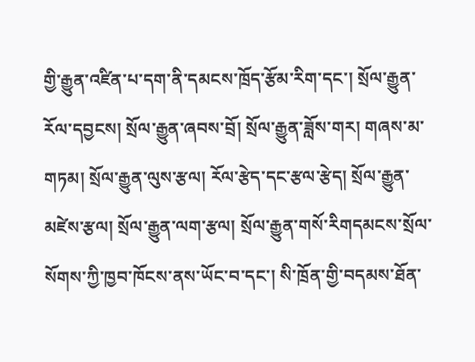གྱི་རྒྱུན་འཛིན་པ་དག་ནི་དམངས་ཁྲོད་རྩོམ་རིག་དང་། སྲོལ་རྒྱུན་རོལ་དབྱངས། སྲོལ་རྒྱུན་ཞབས་བྲོ། སྲོལ་རྒྱུན་ཟློས་གར། གཞས་མ་གཏམ། སྲོལ་རྒྱུན་ལུས་རྩལ། རོལ་རྩེད་དང་རྩལ་རྩེད། སྲོལ་རྒྱུན་མཛེས་རྩལ། སྲོལ་རྒྱུན་ལག་རྩལ། སྲོལ་རྒྱུན་གསོ་རིགདམངས་སྲོལ་སོགས་ཀྱི་ཁྱབ་ཁོངས་ནས་ཡོང་བ་དང་། སི་ཁྲོན་གྱི་བདམས་ཐོན་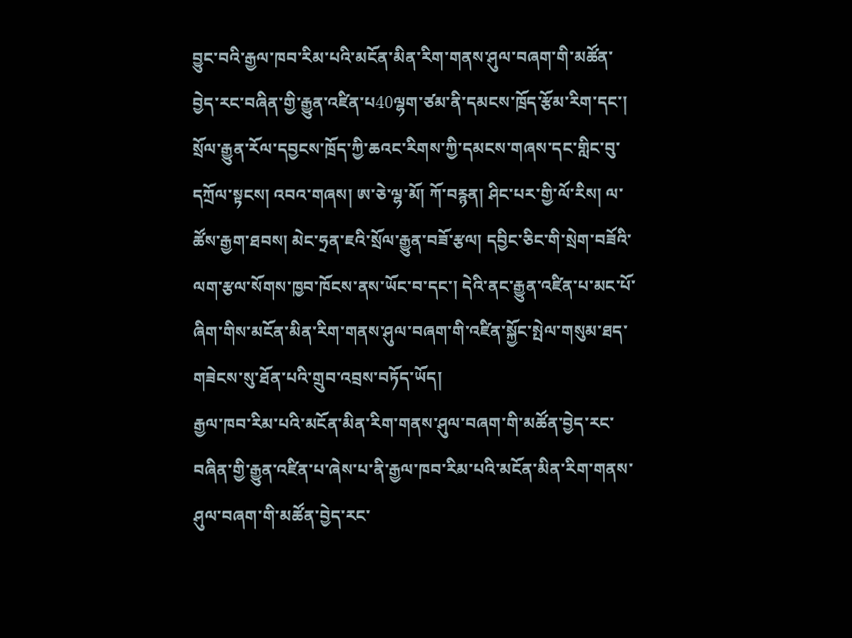བྱུང་བའི་རྒྱལ་ཁབ་རིམ་པའི་མངོན་མིན་རིག་གནས་ཤུལ་བཞག་གི་མཚོན་བྱེད་རང་བཞིན་གྱི་རྒྱུན་འཛིན་པ40ལྷག་ཙམ་ནི་དམངས་ཁྲོད་རྩོམ་རིག་དང་། སྲོལ་རྒྱུན་རོལ་དབྱངས་ཁྲོད་ཀྱི་ཆའང་རིགས་ཀྱི་དམངས་གཞས་དང་གླིང་བུ་དཀྲོལ་སྟངས། འབའ་གཞས། ཨ་ཅེ་ལྷ་མོ། ཀོ་བརྙན། ཤིང་པར་གྱི་ལོ་རིས། ལ་ཚོས་རྒྱག་ཐབས། མེང་ཧྲན་ཇའི་སྲོལ་རྒྱུན་བཟོ་རྩལ། དབྱིང་ཅིང་གི་སྲེག་བཟོའི་ལག་རྩལ་སོགས་ཁྱབ་ཁོངས་ནས་ཡོང་བ་དང་། དེའི་ནང་རྒྱུན་འཛིན་པ་མང་པོ་ཞིག་གིས་མངོན་མིན་རིག་གནས་ཤུལ་བཞག་གི་འཛིན་སྐྱོང་སྤེལ་གསུམ་ཐད་གཟེངས་སུ་ཐོན་པའི་གྲུབ་འབྲས་བཏོད་ཡོད།
རྒྱལ་ཁབ་རིམ་པའི་མངོན་མིན་རིག་གནས་ཤུལ་བཞག་གི་མཚོན་བྱེད་རང་བཞིན་གྱི་རྒྱུན་འཛིན་པ་ཞེས་པ་ནི་རྒྱལ་ཁབ་རིམ་པའི་མངོན་མིན་རིག་གནས་ཤུལ་བཞག་གི་མཚོན་བྱེད་རང་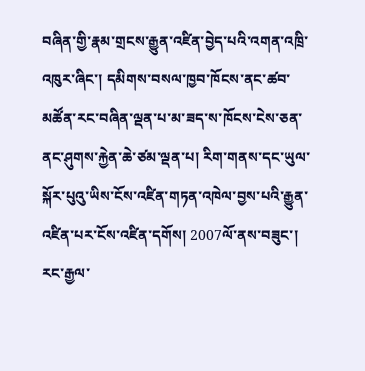བཞིན་གྱི་རྣམ་གྲངས་རྒྱུན་འཛིན་བྱེད་པའི་འགན་འཁྲི་འཁུར་ཞིང་། དམིགས་བསལ་ཁྱབ་ཁོངས་ནང་ཚབ་མཚོན་རང་བཞིན་ལྡན་པ་མ་ཟད་ས་ཁོངས་ངེས་ཅན་ནང་ཤུགས་རྐྱེན་ཆེ་ཙམ་ལྡན་པ། རིག་གནས་དང་ཡུལ་སྐོར་པུའུ་ཡིས་ངོས་འཛིན་གཏན་འཁེལ་བྱས་པའི་རྒྱུན་འཛིན་པར་ངོས་འཛིན་དགོས། 2007ལོ་ནས་བཟུང་། རང་རྒྱལ་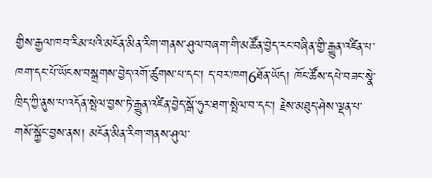གྱིས་རྒྱལ་ཁབ་རིམ་པའི་མངོན་མིན་རིག་གནས་ཤུལ་བཞག་གི་མཚོན་བྱེད་རང་བཞིན་གྱི་རྒྱུན་འཛིན་པ་ཁག་དང་པོ་ཡོངས་བསྒྲགས་བྱེད་འགོ་ཚུགས་པ་དང་། ད་བར་ཁག6ཐོན་ཡོད། ཁོང་ཚོས་དཔེ་བཟང་སྣེ་ཁྲིད་ཀྱི་ནུས་པ་འདོན་སྤེལ་བྱས་ཏེ་རྒྱུན་འཛིན་བྱེད་སྒོ་ཧུར་ཐག་སྤེལ་བ་དང་། རྗེས་མཐུད་ཤེས་ལྡན་པ་གསོ་སྐྱོང་བྱས་ནས། མངོན་མིན་རིག་གནས་ཤུལ་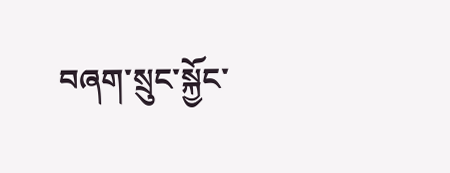བཞག་སྲུང་སྐྱོང་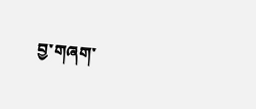བྱ་གཞག་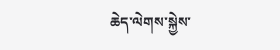ཆེད་ལེགས་སྐྱེས་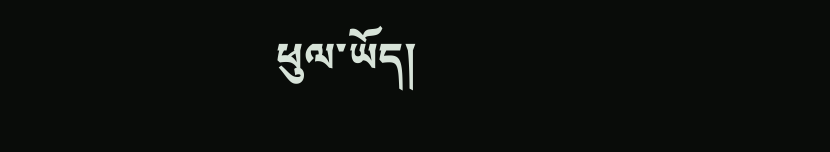ཕུལ་ཡོད།